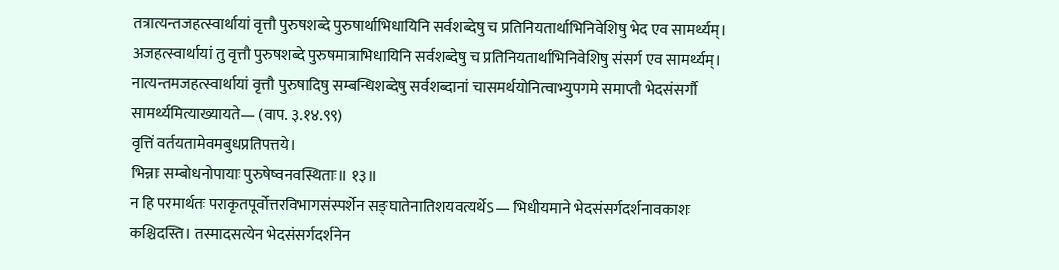तत्रात्यन्तजहत्स्वार्थायां वृत्तौ पुरुषशब्दे पुरुषार्थाभिधायिनि सर्वशब्देषु च प्रतिनियतार्थाभिनिवेशिषु भेद एव सामर्थ्यम्। अजहत्स्वार्थायां तु वृत्तौ पुरुषशब्दे पुरुषमात्राभिधायिनि सर्वशब्देषु च प्रतिनियतार्थाभिनिवेशिषु संसर्ग एव सामर्थ्यम्। नात्यन्तमजहत्स्वार्थायां वृत्तौ पुरुषादिषु सम्बन्धिशब्देषु सर्वशब्दानां चासमर्थयोनित्वाभ्युपगमे समाप्तौ भेदसंसर्गौ सामर्थ्यमित्याख्यायते— (वाप. ३.१४.९९)
वृत्तिं वर्तयतामेवमबुधप्रतिपत्तये।
भिन्नाः सम्बोधनोपायाः पुरुषेष्वनवस्थिताः॥ १३॥
न हि परमार्थतः पराकृतपूर्वोत्तरविभागसंस्पर्शेन सङ्घातेनातिशयवत्यर्थेऽ— भिधीयमाने भेदसंसर्गदर्शनावकाशः कश्चिदस्ति। तस्मादसत्येन भेदसंसर्गदर्शनेन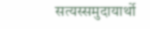सत्यस्समुदायार्थो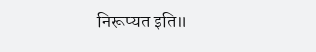निरूप्यत इति॥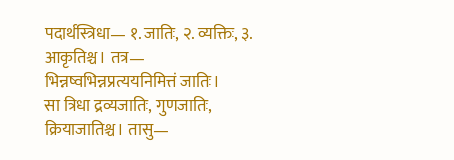पदार्थस्त्रिधा— १. जातिः, २. व्यक्तिः, ३. आकृतिश्च। तत्र—
भिन्नष्वभिन्नप्रत्ययनिमित्तं जातिः।
सा त्रिधा द्रव्यजातिः, गुणजातिः, क्रियाजातिश्च। तासु—